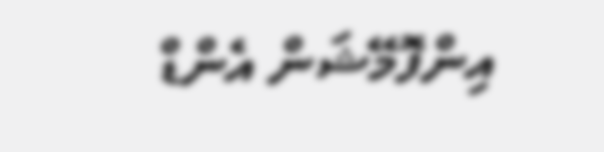އިންފޮމޭޝަން އެންޑް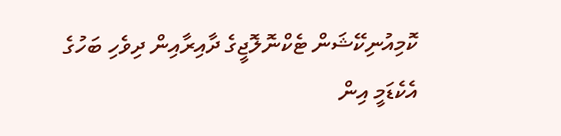ކޮމިއުނިކޭޝަން ޓެކްނޮލޮޖީގެ ދާއިރާއިން ދިވެހި ބަހުގެ އެކެޑަމީ އިން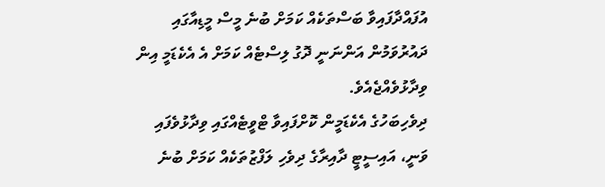އުފައްދާފައިވާ ބަސްތަކެއް ކަމަށް ބުނެ މީސް މީޑިއާގައި ދައުރުވަމުން އަންނަނީ ދޮގު ލިސްޓެއް ކަމަށް އެ އެކެޑަމީ އިން ވިދާޅުވެއްޖެއެވެ.
ދިވެހިބަހުގެ އެކެޑަމީން ކޮށްފައިވާ ޓްވީޓެއްގައި ވިދާޅުވެފައި ވަނީ، އައިސީޓީ ދާއިރާގެ ދިވެހި ލަފްޒުތަކެއް ކަމަށް ބުނެ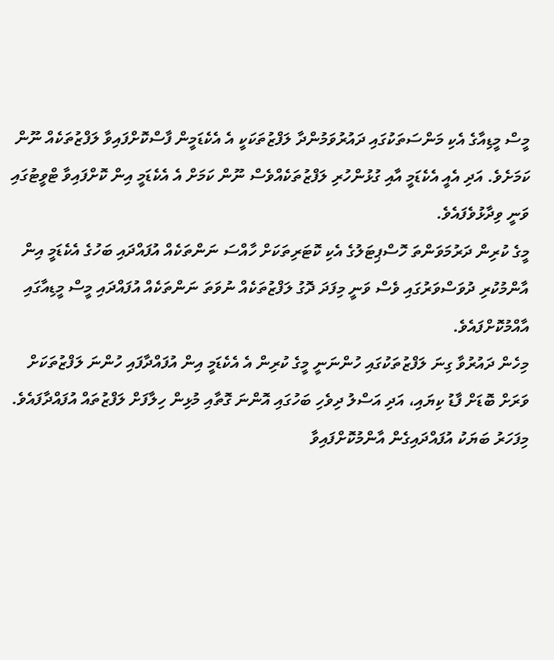މީސް މީޑިއާގެ އެކި މަންސަތަކުގައި ދައުރުވަމުންދާ ލަފްޒުތަކަކީ އެ އެކެޑަމީން ފާސްކޮށްފައިވާ ލަފްޒުތަކެއް ނޫން ކަމަށެވެ. އަދި އެއީ އެކެޑަމީ އާއި ގުޅުންހުރި ލަފްޒުތަކެއްވެސް ނޫން ކަމަށް އެ އެކެޑަމީ އިން ކޮށްފައިވާ ޓްވީޓުގައި ވަނީ ވިދާޅުވެފައެވެ.
މީގެ ކުރިން ދަރުމަވަންތަ ހޮސްޕިޓަލުގެ އެކި ކޮޓަރިތަކަށް ހާއްސަ ނަންތަކެއް އުފައްދައި ބަހުގެ އެކެޑަމީ އިން އާންމުކުރި ދުވަސްވަރުގައި ވެސް ވަނީ މިފަދަ ދޮގު ލަފްޒުތަކެއް ނުވަތަ ނަންތަކެއް އުފައްދައި މީސް މީޑިއާގައި އާއްމުކޮށްފައެވެ.
މިހެން ދައުރުވާ ގިނަ ލަފްޒުތަކުގައި ހުންނަނީ މީގެ ކުރިން އެ އެކެޑަމީ އިން އުފައްދާފައި ހުންނަ ލަފްޒުތަކަށް ވަރަށް ބޮޑަށް ފާޑު ކިޔައި، އަދި އަސްލު ދިވެހި ބަހުގައި އޮންނަ ގޮތާއި މުޅިން ހިލާފަށް ލަފްޒުތައް އުފައްދާފައެވެ.
މިފަހަރު ބަޔަކު އުފައްދައިގެން އާންމުކޮށްފައިވާ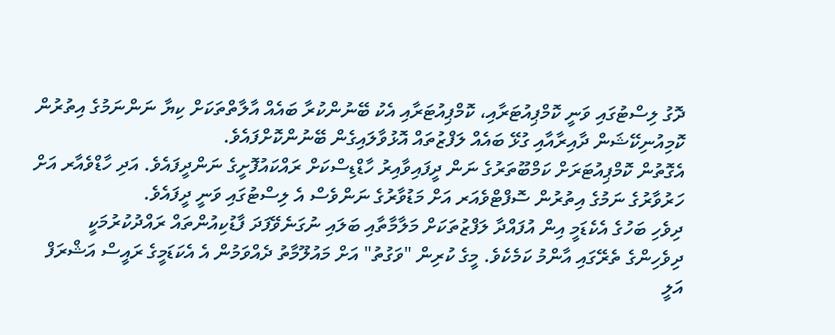ދޮގު ލިސްޓުގައި ވަނީ ކޮމްޕިއުޓަރާއި، ކޮމްޕިއުޓަރާއި އެކު ބޭނުންކުރާ ބައެއް އާލާތްތަކަށް ކިޔާ ނަންނަމުގެ އިތުރުން ކޮމިއުނިކޭޝަން ދާއިރާއާއި ގުޅޭ ބައެއް ލަފްޒުތައް އޮޅުވާލައިގެން ބޭނުންކޮށްފައެވެ.
އެގޮތުން ކޮމްޕިއުޓަރަށް ކަމްބޫތަރުގެ ނަން ދީފައިވާއިރު ހާޑްޑިސްކަށް ރައްކައުފޮށީގެ ނަންދީފައެވެ. އަދި ހާޑްވެއާރ އަށް ހަރުވާރުގެ ނަމުގެ އިތުރުން ސޮފްޓްވެއަރ އަށް މަޑުވާރުގެ ނަންވެސް އެ ލިސްޓުގައި ވަނީ ދީފައެވެ.
ދިވެހި ބަހުގެ އެކެޑަމީ އިން އުފައްދާ ލަފްޒުތަކަށް މަލާމާތާއި ބަލައި ނުގަނެވޭފަދަ ފާޑުކިއުންތައް ރައްދުކުރުމަކީ ދިވެހިންގެ ތެރޭގައި އާންމު ކަމެކެވެ. މީގެ ކުރިން "ވަގުތު" އަށް މައުލޫމާތު ދެއްވަމުން އެ އެކަޑަމީގެ ރައީސް އަޝްރަފް އަލީ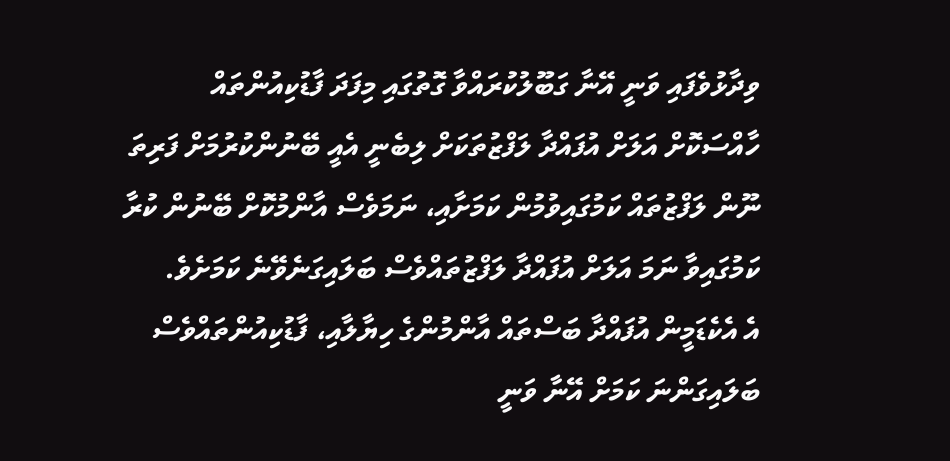ވިދާޅުވެފައި ވަނީ އޭނާ ގަބޫލުކުރައްވާ ގޮތުގައި މިފަދަ ފާޑުކިއުންތައް ހާއްސަކޮށް އަލަށް އުފައްދާ ލަފްޒުތަކަށް ލިބެނީ އެއީ ބޭނުންކުރުމަށް ފަރިތަ ނޫން ލަފްޒުތައް ކަމުގައިވުމުން ކަމަށާއި، ނަމަވެސް އާންމުކޮށް ބޭނުން ކުރާ ކަމުގައިވާ ނަމަ އަލަށް އުފައްދާ ލަފްޒުތައްވެސް ބަލައިގަނެވޭނެ ކަމަށެވެ.
އެ އެކެޑަމީން އުފައްދާ ބަސްތައް އާންމުންގެ ހިޔާލާއި، ފާޑުކިއުންތައްވެސް ބަލައިގަންނަ ކަމަށް އޭނާ ވަނީ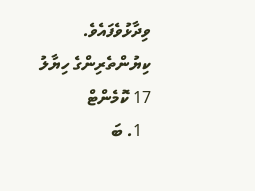ވިދާޅުވެފައެވެ.
ކިޔުންތެރިންގެ ހިޔާލު
17 ކޮމެންޓް
  1. ބަ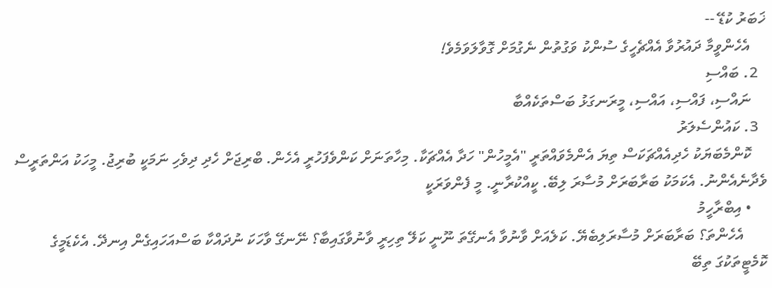ޚަބަރު ކުޑޭ --
    އެހެންވީމާ ދައުރުވާ އެއްޗެހީގެ ސުންކު ވަގުތުން ނެގުމަށް ގޮވާލަވަމެވެ!
  2. ބައްސި
    ނައްސި، ފައްސި، އައްސި، މީރަނގަޅު ބަސްތަކެއްބާ
  3. ކައުންސެލަރު
    ކޮންމެބަޔަކު ހެދިއެއްޗަކަސް ތިޔަ އެންމެވައްތަރީ "އެމީހުން" ހަދާ އެއްޗަކާ. މިހާތަނަށް ކަންވެފަހުރީ އެހެން. ބްރިޖަށް ހެދި ދިވެހި ނަމަކީ ބުރިޖު. މީހަކު އަންތަރީސް ވެދާނެއެންނު. އެކަމަކު ބަރާބަރަށް މުސާރަ ލިބޭ. ކީއްކުރާނީ. މީ ފެންވަރަކީ
    • އިބްރާހީމު
      އެހެންތަ؟ ބަރާބަރަށް މުސާރަލިބެޔޭ. ކަލެއަށް ވާނުވާ އެނގޭތަ ނޫނީ ކަލޭ ތިހިރީ ވާނުވާގައިބާ؟ ނޭނގޭ ވާހަކަ ނުދައްކާ ބަސްއަހައިގެން އިނދޭ. އެކެޑަމީގެ ކޮމެޓީތަކުގަ ތިބޭ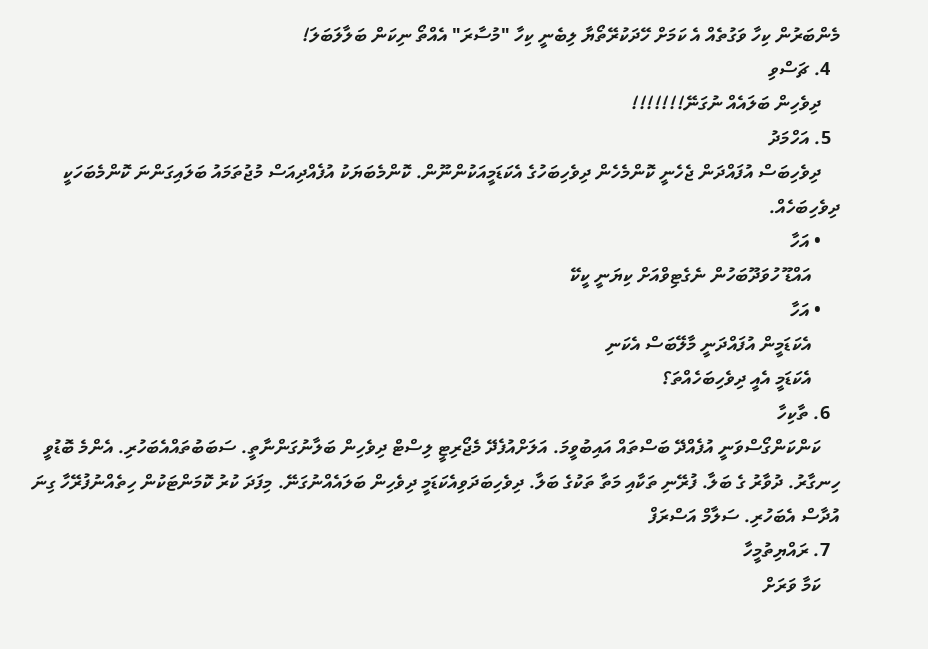މެންބަރުން ކިހާ ވަގުތެއް އެ ކަމަށް ހޭދަކުރޭތޯޔާ ލިބެނީ ކިހާ "މުސާރަ" އެއްތޯ ނިކަން ބަލާލަބަލަ!
  4. ޗަސްވި
    ދިވެހިން ބަލައެއް ނުގަނޭ!!!!!!!
  5. އަހްމަދު
    ދިވެހިބަސް އުފައްދަން ޖެހެނީ ކޮންމެހެން ދިވެހިބަހުގެ އެކަޑަމީއަކުންނޫން. ކޮންމެބަޔަކު އުފެއްދިއަސް މުޖުތަމައު ބަލައިގަންނަ ކޮންމެބަހަކީ ދިވެހިބަހެއް.
    • އަހާ
      އައްޑޫ ހުވަދޫބަހުން ނެގެޓިވްއަށް ކިޔަނީ ކީކޭ
    • އަހާ
      އެކަޑަމީން އުފައްދަނީ މާލޭބަސް އެކަނި
      އެކަޑަމީ އެއީ ދިވެހިބަހެއްތަ؟
  6. ތާކިހާ
    ކަންކަންގޯސްވަނީ އުފެއްދޭ ބަސްތައް އައިބުވީމަ. އަލަށްއުފެދޭ މެޖޯރިޓީ ލިސްޓް ދިވެހިން ބަލާނުގަންނާތީ. ސަބަބުތައްއެބަހުރި. އެންމެ ބޮޑުވީ ހިނގާރު. ދުވާރު ގެ ބަލާ. ފުރޭނި ތަކާއި މަތާ ތަކުގެ ބަލާ. ދިވެހިބަދަވިއެކަޑަމީ ދިވެހިން ބަލައެއްނުގަނޭ. މިފަދަ ކުރު ކޮމަންޓަކުން ހިތެއްނުފުރޭހާ ގިނަ އުދާސް އެބަހުރި. ސަލާމް އަސްރަފް
  7. ރައްޔިތުމީހާ
    ކަމާ ވަރަށް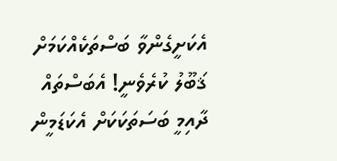އެކަށީގެންވާ ބަސްތަކެއްކަމަށް ޤަބޫލު ކުރެވެނީ! އެބަސްތައް ދާއިމީ ބަސަތަކަކަށް އެކަޑަމީން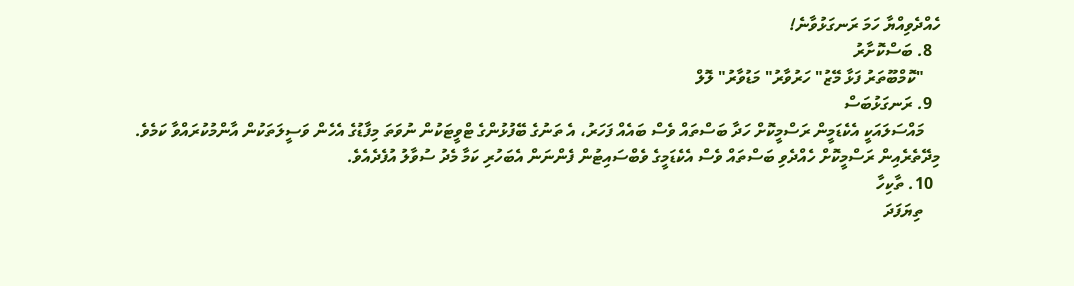ހެއްދެވިއްޔާ ހަމަ ރަނގަޅުވާނެ!
  8. ބަސްކޮށާރު
    "ކޮމްބޫތަރު ފަޅާ މޭޒު" ހަރުވާރު" މަޑުވާރު" ލޮލް
  9. ރަނގަޅުބަސް
    މައްސަލައަކީ އެކެޑަމީން ރަސްމީކޮށް ހަދާ ބަސްތައް ވެސް ބައެއް ފަހަރު، އެ ތަނުގެ ބޭފުޅުންގެ ޓްވީޓަކުން ނުވަތަ މިފާޑުގެ އެހެން ވަސީލަތަކުން އާންމުކުރައްވާ ކަމެވެ. މިދޭތެރެއިން ރަސްމީކޮށް ހެއްދެވި ބަސްތައް ވެސް އެކެޑަމީގެ ވެބްސައިޓުން ފެންނަން އެބަހުރި ކަމާ މެދު ސުވާލު އުފެދެއެވެ.
  10. ތާކިހާ
    ތިޔަފަދަ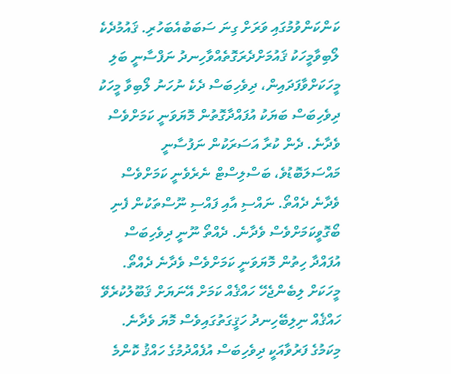ކަންކަންވުމުގައި ވަރަށް ގިނަ ސަބަބުއެބަހުރި. ޤައުމުދެކެ ލޯބިވާމީހަކު ޤައުމަށްދެރަގޮތެއްވާހިނދު ނަފްސާނީ ބަލި މީހަކަށްވާފަދައިން، ދިވެހިބަސް ދެކެ ނުހަނު ލޯބިވާ މީހަކު ދިވެހިބަސް ބަޔަކު އުފައްދާގޮތުން މޮޔަވަނީ ކަމަށްވެސް ވެދާނެ. ދެން ކުރާ އަސަރަކުން ނަފުސާނީ މައްސަލަބޮޑުވެ، ބަސްލިސްޓް ނެރެވެނީ ކަމަށްވެސް ވެދާނެ ދެއްތޯ. ނައްސި އާއި ފައްސި ނޫސްތަކުން ފެނި ބޯގޮވީކަމަށްވެސް ވެދާނެ. ދެއްތޯ ނޫނީ ދިވެހިބަސް އުފައްދާ ހިތުން މޮޔަވަނީ ކަމަށްވެސް ވެދާނެ ދެއްތޯ. މީހަކަށް ލިބެންޖެހޭ ހައްޤެއް ކަމަށް އޭނަޔަށް ޤަބޫލުކުރެވޭ ހައްޤެއް ނިލިބޭހިނދު ހަޤީގަތުގައިވެސް މޮޔަ ވެދާނެ. މިކަމުގެ ފަރުވާއަކީ ދިވެހިބަސް އުފެއްދުމުގެ ހައްޤު ކޮންމެ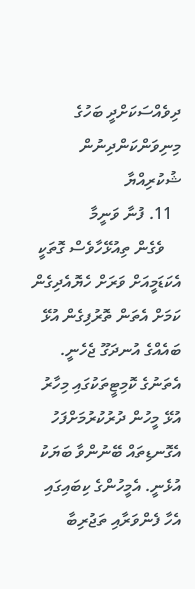ދިވެއްސަކަށްދީ ބަހުގެ މިނިވަންކަންދިނުން ޝުކުރިއްޔާ
  11. ފުނާ ވަނީމާ
    ވެގެން ތިއުޅޭހާވެސް ގޮތަކީ އެކަޑަމީއަށް ވަރަށް ހެޔޮއެދިގެން ކަމަށް އެތަން ތޮރުފިގެން އުޅޭ ބައެއްގެ އުނދަގޫ ޖެހެނީ. އެތަނުގެ ކޮމިޓީތަކުގައި މިހާރު އުޅޭ މީހުން ދުރުކުރުމަށްފަހު އެގޮނޑިތައް ބޭނުންވާ ބަޔަކު އުޅެނީ. އެމީހުންގެ ކިބައިގައި އެހާ ފެންވަރާއި ތަޖުރިބާ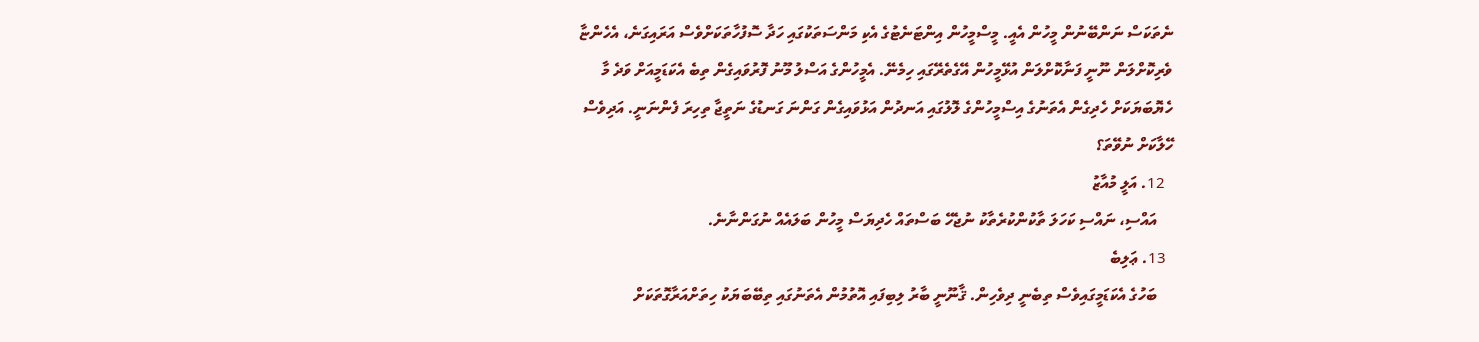ނެތަކަސް ނަންބޭނުން މީހުން އެއީ. މީސްމީހުން އިންޓަނެޓުގެ އެކި މަންސަތަކުގައި ހަދާ ސޮފުހާތަކަށްވެސް އަރައިގަނެ، އެހެންޏާ ވެރިކޮށްލަން ނޫނީ ފަނާކޮށްލަން އުޅޭމީހުން އޭގެތެރޭގައި ހިމެނޭ. އެމީހުންގެ އަސްލު މޫނު ފޮރުވައިގެން ތިބެ އެކަޑަމީއަށް ވަދެ މާ ހެޔޮބަޔަކަށް ހެދިގެން އެތަނުގެ އިސްމީހުންގެ ލޮލުގައި އަނދުން އަޅުވައިގެން ގަންނަ ގަނޑުގެ ނަތީޖާ ތިހިރަ ފެންނަނީ. އަދިވެސް ހޭލާކަށް ނުވޭތަ؟
  12. އަލީ މުއާޒު
    އައްސި، ނައްސި ކަހަލަ ތާކުންކުރެތާކު ނުޖެހޭ ބަސްތައް ހެދިޔަސް މީހުން ބަލައެއް ނުގަންނާނެ.
  13. ޢަލިބެ
    ބަހުގެ އެކަޑަމީގައިވެސް ތިބެނީ ދިވެހިން. ޤާނޫނީ ބާރު ލިބިފައި އޮތުމުން އެތަނުގައި ތިބޭބަޔަކު ހިތަށްއަރާގޮތަކަށް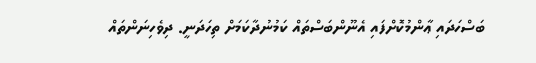ބަސްހަދައި ޢާންމުކޮށްފައި އެނޫންބަސްތައް ކަމުނުދާކަމަށް ތިހަދަނީ. ދިވެހިނަންތައް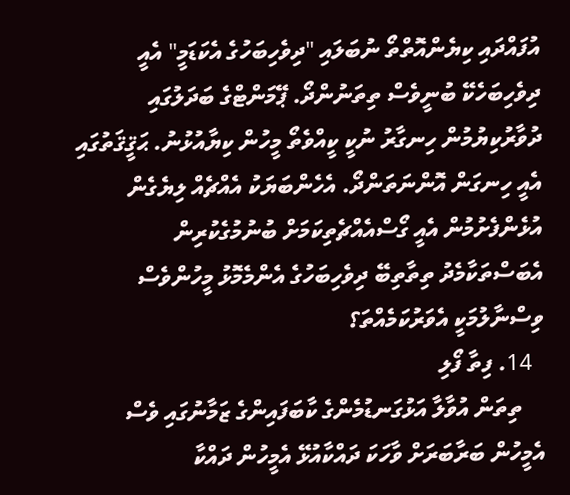އުފައްދައި ކިޔެންއޮތްތޯ ނުބަލައި "ދިވެހިބަހުގެ އެކަޑަމީ" އެއީ ދިވެހިބަހެކޭ ބުނީވެސް ތިތަނުންދޯ. ޕޭމަންޓްގެ ބަދަލުގައި ދުވާރުކިޔުމުން ހިނގާރު ނުކީ ކީއްވެތޯ މީހުން ކިޔާއުޅުނު. ޙަޤީޤަތުގައި އެއީ ހިނގަން އޮންނަތަންދޯ. އެހެންބަޔަކު އެއްޗެއް ލިޔެގެން އުޅެންފެށުމުން އެއީ ގޯސްއެއްޗެތިކަމަށް ބުނުމުގެކުރިން އެބަސްތަކާމެދު ތިތާތިބޭ ދިވެހިބަހުގެ އެންމެމޮޅު މީހުންވެސް ވިސްނާލުމަކީ އެވަރުކަމެއްތަ؟
  14. ފިތާ ފޯލި
    ތިތަން އުވާލާ އަޅުގަނޑުމެންގެ ކާބަފައިންގެ ޒަމާނުގައި ވެސް އެމީހުން ބަރާބަރަށް ވާހަކަ ދައްކާއުޅޭ އެމީހުން ދައްކާ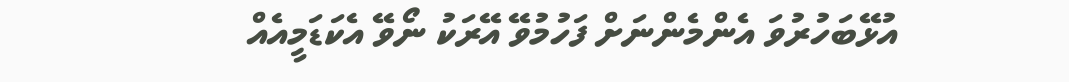އުޅޭބަހުރުވަ އެންމެންނަށް ފަހުމުވޭ އޭރަކު ނޯވޭ އެކަޑަމީއެއް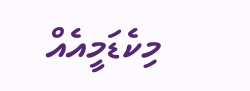މިކެޑަމީއެއް